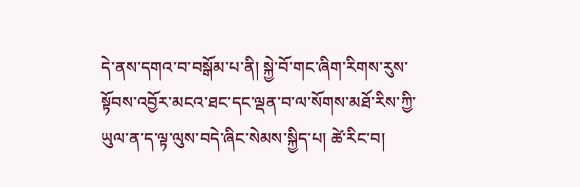དེ་ནས་དགའ་བ་བསྒོམ་པ་ནི། སྐྱེ་བོ་གང་ཞིག་རིགས་རུས་སྟོབས་འབྱོར་མངའ་ཐང་དང་ལྡན་བ་ལ་སོགས་མཐོ་རིས་ཀྱི་ཡུལ་ན་ད་ལྟ་ལུས་བདེ་ཞིང་སེམས་སྐྱིད་པ། ཚེ་རིང་བ།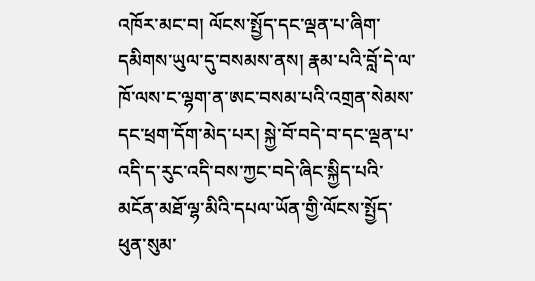འཁོར་མང་བ། ལོངས་སྤྱོད་དང་ལྡན་པ་ཞིག་དམིགས་ཡུལ་དུ་བསམས་ནས། རྣམ་པའི་བློ་དེ་ལ་ཁོ་ལས་ང་ལྷག་ན་ཨང་བསམ་པའི་འགྲན་སེམས་དང་ཕྲག་དོག་མེད་པར། སྐྱེ་བོ་བདེ་བ་དང་ལྡན་པ་འདི་ད་རུང་འདི་བས་ཀྱང་བདེ་ཞིང་སྐྱིད་པའི་མངོན་མཐོ་ལྷ་མིའི་དཔལ་ཡོན་གྱི་ལོངས་སྤྱོད་ཕུན་སུམ་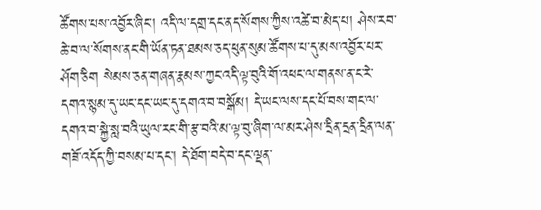ཚོགས་པས་འབྱོར་ཞིང་། འདི་ལ་དགྲ་དང་ནད་སོགས་ཀྱིས་འཚེ་བ་མེད་པ། ཤེས་རབ་ཆེ་བ་ལ་སོགས་ནང་གི་ཡོན་ཏན་ཐམས་ཅད་ཕུན་སུམ་ཚོགས་པ་དུ་མས་འབྱོར་པར་ཤོག་ཅིག སེམས་ཅན་གཞན་རྣམས་ཀྱང་འདི་ལྟ་བུའི་གོ་འཕང་ལ་གནས་ན་ང་རེ་དགའ་སྙམ་དུ་ཡང་དང་ཡང་དུ་དགའ་བ་བསྒོམ། དེ་ཡང་ལས་དང་པོ་བས་གང་ལ་དགའ་བ་སྐྱེ་སླ་བའི་ཡུལ་རང་གི་རྩ་བའི་མ་ལྟ་བུ་ཞིག་ལ་མར་ཤེས་དྲིན་དྲན་དྲིན་ལན་གཟོ་འདོད་ཀྱི་བསམ་པ་དང་། དེ་ཐོག་བདེ་བ་དང་ལྡན་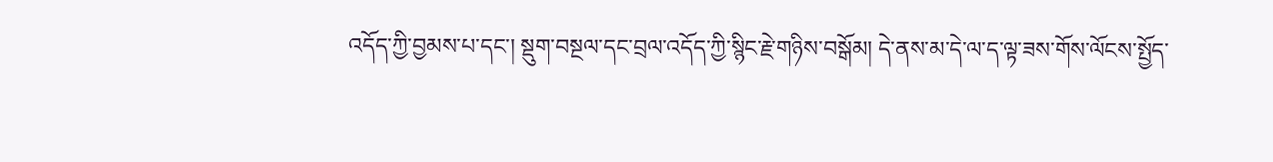འདོད་ཀྱི་བྱམས་པ་དང་། སྡུག་བསྔལ་དང་བྲལ་འདོད་ཀྱི་སྙིང་རྗེ་གཉིས་བསྒོམ། དེ་ནས་མ་དེ་ལ་ད་ལྟ་ཟས་གོས་ལོངས་སྤྱོད་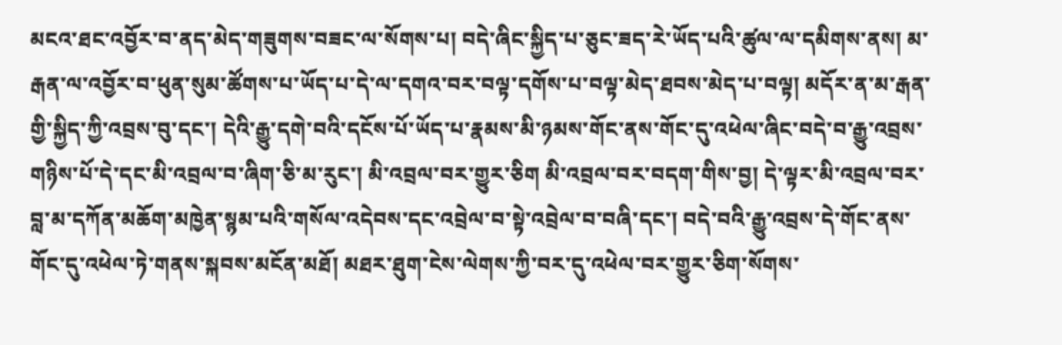མངའ་ཐང་འབྱོར་བ་ནད་མེད་གཟུགས་བཟང་ལ་སོགས་པ། བདེ་ཞིང་སྐྱིད་པ་ཅུང་ཟད་རེ་ཡོད་པའི་ཚུལ་ལ་དམིགས་ནས། མ་རྒན་ལ་འབྱོར་བ་ཕུན་སུམ་ཚོགས་པ་ཡོད་པ་དེ་ལ་དགའ་བར་བལྟ་དགོས་པ་བལྟ་མེད་ཐབས་མེད་པ་བལྟ། མདོར་ན་མ་རྒན་གྱི་སྐྱིད་ཀྱི་འབྲས་བུ་དང་། དེའི་རྒྱུ་དགེ་བའི་དངོས་པོ་ཡོད་པ་རྣམས་མི་ཉམས་གོང་ནས་གོང་དུ་འཕེལ་ཞིང་བདེ་བ་རྒྱུ་འབྲས་གཉིས་པོ་དེ་དང་མི་འབྲལ་བ་ཞིག་ཅི་མ་རུང་། མི་འབྲལ་བར་གྱུར་ཅིག མི་འབྲལ་བར་བདག་གིས་བྱ། དེ་ལྟར་མི་འབྲལ་བར་བླ་མ་དཀོན་མཆོག་མཁྱེན་སྙམ་པའི་གསོལ་འདེབས་དང་འབྲེལ་བ་སྟེ་འབྲེལ་བ་བཞི་དང་། བདེ་བའི་རྒྱུ་འབྲས་དེ་གོང་ནས་གོང་དུ་འཕེལ་ཏེ་གནས་སྐབས་མངོན་མཐོ། མཐར་ཐུག་ངེས་ལེགས་ཀྱི་བར་དུ་འཕེལ་བར་གྱུར་ཅིག་སོགས་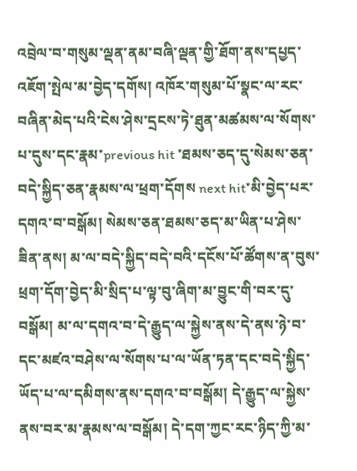འབྲེལ་བ་གསུམ་ལྡན་ནམ་བཞི་ལྡན་གྱི་ཐོག་ནས་དཔྱད་འཇོག་སྤེལ་མ་བྱེད་དགོས། འཁོར་གསུམ་པོ་སྣང་ལ་རང་བཞིན་མེད་པའི་ངེས་ཤེས་དྲངས་ཏེ་ཐུན་མཚམས་ལ་སོགས་པ་དུས་དང་རྣམ་previous hit ་ཐམས་ཅད་དུ་སེམས་ཅན་བདེ་སྐྱིད་ཅན་རྣམས་ལ་ཕྲག་དོགས next hit་མི་བྱེད་པར་དགའ་བ་བསྒོམ། སེམས་ཅན་ཐམས་ཅད་མ་ཡིན་པ་ཤེས་ཟིན་ནས། མ་ལ་བདེ་སྐྱིད་བདེ་བའི་དངོས་པོ་ཚོགས་ན་བུས་ཕྲག་དོག་བྱེད་མི་སྲིད་པ་ལྟ་བུ་ཞིག་མ་བྱུང་གི་བར་དུ་བསྒོམ། མ་ལ་དགའ་བ་དེ་རྒྱུད་ལ་སྐྱེས་ནས་དེ་ནས་ཉེ་བ་དང་མཛའ་བཤེས་ལ་སོགས་པ་ལ་ཡོན་ཏན་དང་བདེ་སྐྱིད་ཡོད་པ་ལ་དམིགས་ནས་དགའ་བ་བསྒོམ། དེ་རྒྱུད་ལ་སྐྱེས་ནས་བར་མ་རྣམས་ལ་བསྒོམ། དེ་དག་ཀྱང་རང་ཉིད་ཀྱི་མ་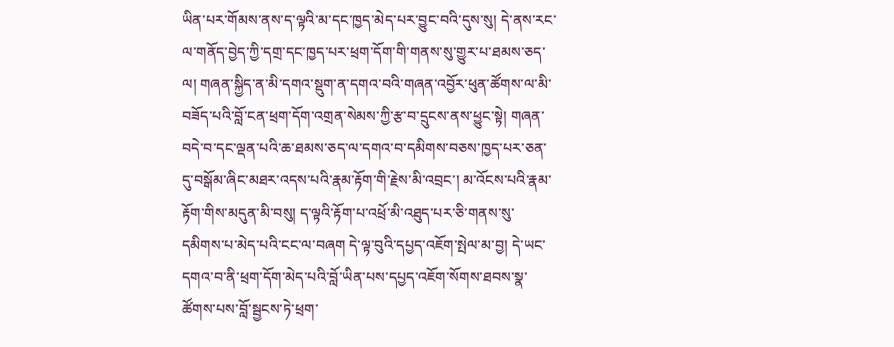ཡིན་པར་གོམས་ནས་ད་ལྟའི་མ་དང་ཁྱད་མེད་པར་བྱུང་བའི་དུས་སུ། དེ་ནས་རང་ལ་གནོད་བྱེད་ཀྱི་དགྲ་དང་ཁྱད་པར་ཕྲག་དོག་གི་གནས་སུ་གྱུར་པ་ཐམས་ཅད་ལ། གཞན་སྐྱིད་ན་མི་དགའ་སྡུག་ན་དགའ་བའི་གཞན་འབྱོར་ཕུན་ཚོགས་ལ་མི་བཟོད་པའི་བློ་ངན་ཕྲག་དོག་འགྲན་སེམས་ཀྱི་རྩ་བ་དྲུངས་ནས་ཕྱུང་སྟེ། གཞན་བདེ་བ་དང་ལྡན་པའི་ཆ་ཐམས་ཅད་ལ་དགའ་བ་དམིགས་བཅས་ཁྱད་པར་ཅན་དུ་བསྒོམ་ཞིང་མཐར་འདས་པའི་རྣམ་རྟོག་གི་རྗེས་མི་འབྲང་། མ་འོངས་པའི་རྣམ་རྟོག་གིས་མདུན་མི་བསུ། ད་ལྟའི་རྟོག་པ་འཕྲོ་མི་འཐུད་པར་ཅི་གནས་སུ་དམིགས་པ་མེད་པའི་ངང་ལ་བཞག དེ་ལྟ་བུའི་དཔྱད་འཇོག་སྤེལ་མ་བྱ། དེ་ཡང་དགའ་བ་ནི་ཕྲག་དོག་མེད་པའི་བློ་ཡིན་པས་དཔྱད་འཇོག་སོགས་ཐབས་སྣ་ཚོགས་པས་བློ་སྦྱངས་ཏེ་ཕྲག་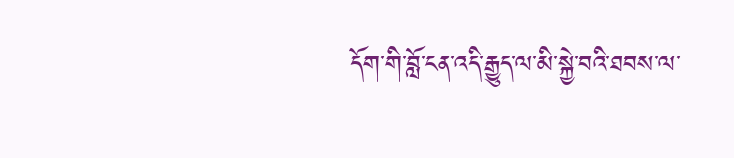དོག་གི་བློ་ངན་འདི་རྒྱུད་ལ་མི་སྐྱེ་བའི་ཐབས་ལ་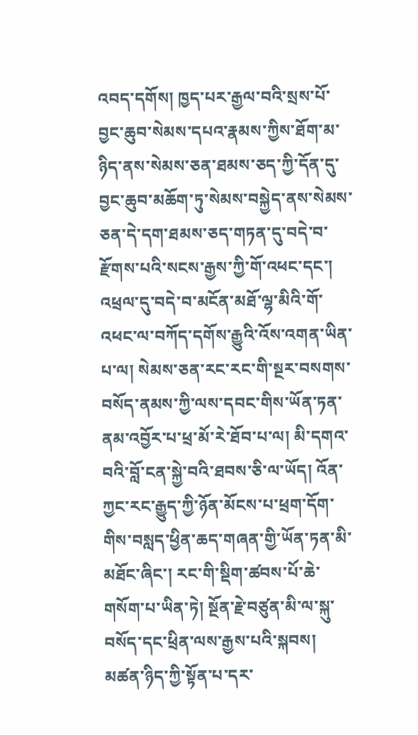འབད་དགོས། ཁྱད་པར་རྒྱལ་བའི་སྲས་པོ་བྱང་ཆུབ་སེམས་དཔའ་རྣམས་ཀྱིས་ཐོག་མ་ཉིད་ནས་སེམས་ཅན་ཐམས་ཅད་ཀྱི་དོན་དུ་བྱང་ཆུབ་མཆོག་ཏུ་སེམས་བསྐྱེད་ནས་སེམས་ཅན་དེ་དག་ཐམས་ཅད་གཏན་དུ་བདེ་བ་རྫོགས་པའི་སངས་རྒྱས་ཀྱི་གོ་འཕང་དང་། འཕྲལ་དུ་བདེ་བ་མངོན་མཐོ་ལྷ་མིའི་གོ་འཕང་ལ་བཀོད་དགོས་རྒྱུའི་འོས་འགན་ཡིན་པ་ལ། སེམས་ཅན་རང་རང་གི་སྔར་བསགས་བསོད་ནམས་ཀྱི་ལས་དབང་གིས་ཡོན་ཏན་ནམ་འབྱོར་པ་ཕྲ་མོ་རེ་ཐོབ་པ་ལ། མི་དགའ་བའི་བློ་ངན་སྐྱེ་བའི་ཐབས་ཅི་ལ་ཡོད། འོན་ཀྱང་རང་རྒྱུད་ཀྱི་ཉོན་མོངས་པ་ཕྲག་དོག་གིས་བསླད་ཕྱིན་ཆད་གཞན་གྱི་ཡོན་ཏན་མི་མཐོང་ཞིང་། རང་གི་སྡིག་ཚབས་པོ་ཆེ་གསོག་པ་ཡིན་ཏེ། སྔོན་རྗེ་བཙུན་མི་ལ་སྐུ་བསོད་དང་ཕྲིན་ལས་རྒྱས་པའི་སྐབས། མཚན་ཉིད་ཀྱི་སྟོན་པ་དར་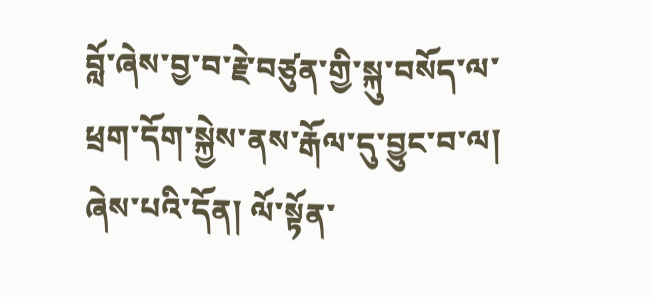བློ་ཞེས་བྱ་བ་རྗེ་བཙུན་གྱི་སྐུ་བསོད་ལ་ཕྲག་དོག་སྐྱེས་ནས་རྒོལ་དུ་བྱུང་བ་ལ། ཞེས་པའི་དོན། ལོ་སྟོན་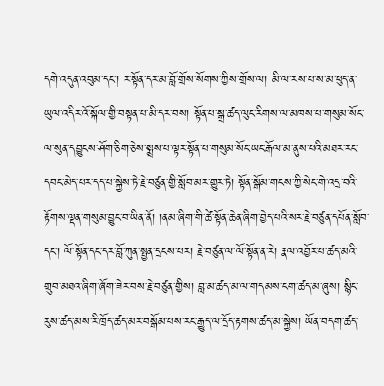དགེ་འདུན་འབུམ་དང་། ར་སྟོན་དར་མ་བློ་གྲོས་སོགས་ཀྱིས་གྲོས་ལ། མི་ལ་རས་པ་ས་མ་ཕུད་ན་ཡུལ་འདིར་འོ་སྐོལ་གྱི་བསྟན་པ་མི་དར་བས། སྟོན་པ་སྒྲ་ཚད་ལུང་རིགས་ལ་མཁས་པ་གསུམ་སོང་ལ་སུན་དབྱུངས་ཤོག་ཅིག་ཅེས་སྨྲས་པ་ལྟར་སྟོན་པ་གསུམ་སོང་ཡང་རྒོལ་མ་ནུས་པའི་མཐར་རང་དབང་མེད་པར་དད་པ་སྐྱེས་ཏེ་རྗེ་བཙུན་གྱི་སློབ་མར་གྱུར་ཏེ། སྟོན་སྒོམ་གངས་ཀྱི་སེང་གེ་འདྲ་བའི་རྟོགས་ལྡན་གསུམ་བྱུང་བ་ཡིན་ནོ། །ནམ་ཞིག་གི་ཚེ་སྟོན་ཆེན་ཞིག་བྱེད་པའི་སར་རྗེ་བཙུན་དཔོན་སློབ་དང་། ལོ་སྟོན་དང་དར་བློ་ཀུན་སྤྱན་དྲངས་པར། རྗེ་བཙུན་ལ་ལོ་སྟོན་ན་རེ། རྣལ་འབྱོར་པ་ཚད་མའི་གྲུབ་མཐའ་ཞིག་ཞོག་ཟེར་བས་རྗེ་བཙུན་གྱིས། བླ་མ་ཚད་མ་ལ་གདམས་ངག་ཚད་མ་ཞུས། སྙིང་རུས་ཚད་མས་རི་ཁྲོད་ཚད་མར་བསྒོམ་པས་རང་རྒྱུད་ལ་དྲོད་རྟགས་ཚད་མ་སྐྱེས། ཡོན་བདག་ཚད་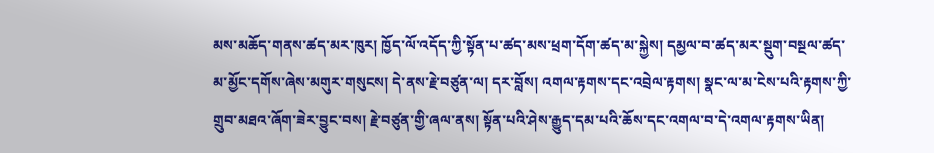མས་མཆོད་གནས་ཚད་མར་ཁུར། ཁྱོད་ལོ་འདོད་ཀྱི་སྟོན་པ་ཚད་མས་ཕྲག་དོག་ཚད་མ་སྐྱེས། དམྱལ་བ་ཚད་མར་སྡུག་བསྔལ་ཚད་མ་མྱོང་དགོས་ཞེས་མགུར་གསུངས། དེ་ནས་རྗེ་བཙུན་ལ། དར་བློས། འགལ་རྟགས་དང་འབྲེལ་རྟགས། སྣང་ལ་མ་ངེས་པའི་རྟགས་ཀྱི་གྲུབ་མཐའ་ཞོག་ཟེར་བྱུང་བས། རྗེ་བཙུན་གྱི་ཞལ་ནས། སྟོན་པའི་ཤེས་རྒྱུད་དམ་པའི་ཆོས་དང་འགལ་བ་དེ་འགལ་རྟགས་ཡིན།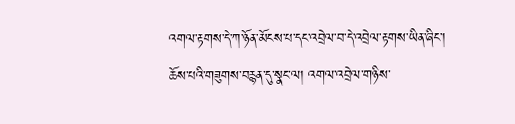འགལ་རྟགས་དེ་ཀ་ཉོན་མོངས་པ་དང་འབྲེལ་བ་དེ་འབྲེལ་རྟགས་ཡིན་ཞིང་། ཆོས་པའི་གཟུགས་བརྙན་དུ་སྣང་ལ། འགལ་འབྲེལ་གཉིས་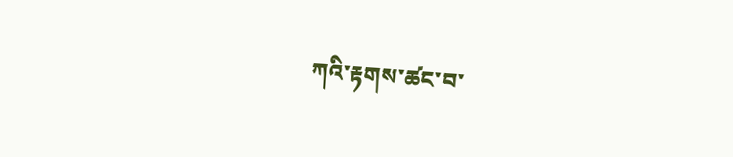ཀའི་རྟགས་ཚང་བ་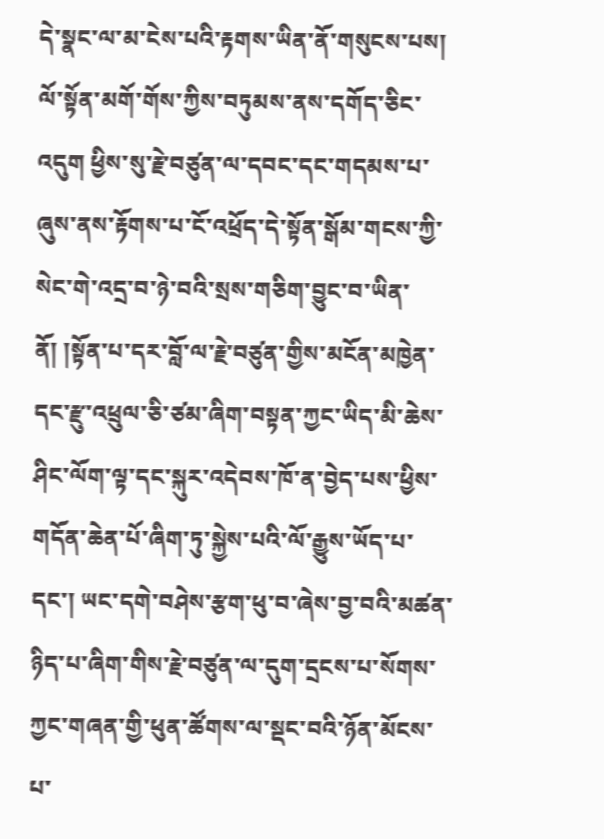དེ་སྣང་ལ་མ་ངེས་པའི་རྟགས་ཡིན་ནོ་གསུངས་པས། ལོ་སྟོན་མགོ་གོས་ཀྱིས་བཏུམས་ནས་དགོད་ཅིང་འདུག ཕྱིས་སུ་རྗེ་བཙུན་ལ་དབང་དང་གདམས་པ་ཞུས་ནས་རྟོགས་པ་ངོ་འཕྲོད་དེ་སྟོན་སྒོམ་གངས་ཀྱི་སེང་གེ་འདྲ་བ་ཉེ་བའི་སྲས་གཅིག་བྱུང་བ་ཡིན་ནོ། །སྟོན་པ་དར་བློ་ལ་རྗེ་བཙུན་གྱིས་མངོན་མཁྱེན་དང་རྫུ་འཕྲུལ་ཅི་ཙམ་ཞིག་བསྟན་ཀྱང་ཡིད་མི་ཆེས་ཤིང་ལོག་ལྟ་དང་སྐུར་འདེབས་ཁོ་ན་བྱེད་པས་ཕྱིས་གདོན་ཆེན་པོ་ཞིག་ཏུ་སྐྱེས་པའི་ལོ་རྒྱུས་ཡོད་པ་དང་། ཡང་དགེ་བཤེས་རྩག་ཕུ་བ་ཞེས་བྱ་བའི་མཚན་ཉིད་པ་ཞིག་གིས་རྗེ་བཙུན་ལ་དུག་དྲངས་པ་སོགས་ཀྱང་གཞན་གྱི་ཕུན་ཚོགས་ལ་སྡང་བའི་ཉོན་མོངས་པ་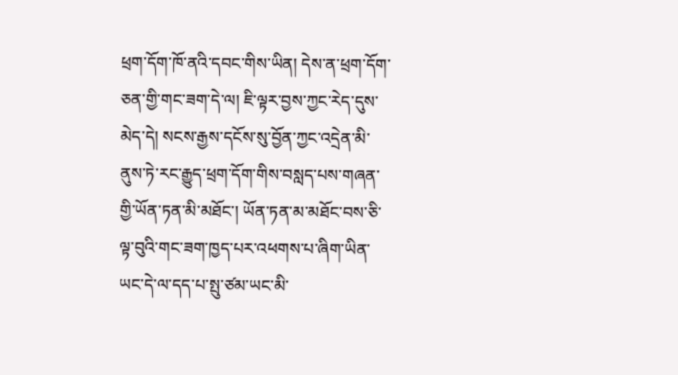ཕྲག་དོག་ཁོ་ནའི་དབང་གིས་ཡིན། དེས་ན་ཕྲག་དོག་ཅན་གྱི་གང་ཟག་དེ་ལ། ཇི་ལྟར་བྱས་ཀྱང་རེད་དུས་མེད་དེ། སངས་རྒྱས་དངོས་སུ་བྱོན་ཀྱང་འདྲེན་མི་ནུས་ཏེ་རང་རྒྱུད་ཕྲག་དོག་གིས་བསླད་པས་གཞན་གྱི་ཡོན་ཏན་མི་མཐོང་། ཡོན་ཏན་མ་མཐོང་བས་ཅི་ལྟ་བུའི་གང་ཟག་ཁྱད་པར་འཕགས་པ་ཞིག་ཡིན་ཡང་དེ་ལ་དད་པ་སྤུ་ཙམ་ཡང་མི་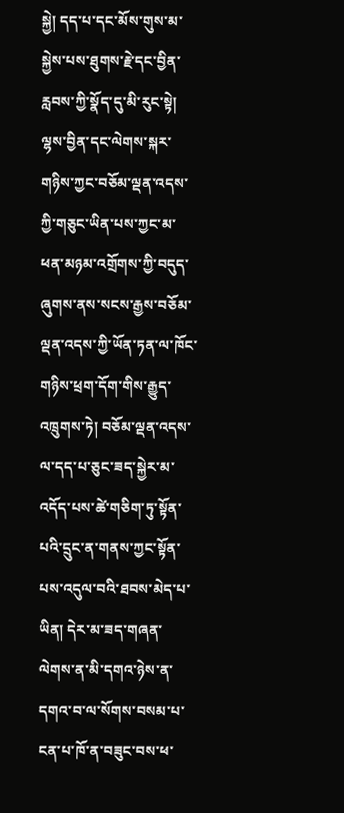སྐྱེ། དད་པ་དང་མོས་གུས་མ་སྐྱེས་པས་ཐུགས་རྗེ་དང་བྱིན་རླབས་ཀྱི་སྣོད་དུ་མི་རུང་སྟེ། ལྷས་བྱིན་དང་ལེགས་སྐར་གཉིས་ཀྱང་བཅོམ་ལྡན་འདས་ཀྱི་གཅུང་ཡིན་པས་ཀྱང་མ་ཕན་མཉམ་འགྲོགས་ཀྱི་བདུད་ཞུགས་ནས་སངས་རྒྱས་བཅོམ་ལྡན་འདས་ཀྱི་ཡོན་ཏན་ལ་ཁོང་གཉིས་ཕྲག་དོག་གིས་རྒྱུད་འཁྲུགས་ཏེ། བཅོམ་ལྡན་འདས་ལ་དད་པ་ཅུང་ཟད་སྐྱེར་མ་འདོད་པས་ཚེ་གཅིག་ཏུ་སྟོན་པའི་དྲུང་ན་གནས་ཀྱང་སྟོན་པས་འདུལ་བའི་ཐབས་མེད་པ་ཡིན། དེར་མ་ཟད་གཞན་ལེགས་ན་མི་དགའ་ཉེས་ན་དགའ་བ་ལ་སོགས་བསམ་པ་ངན་པ་ཁོ་ན་བཟུང་བས་ཕ་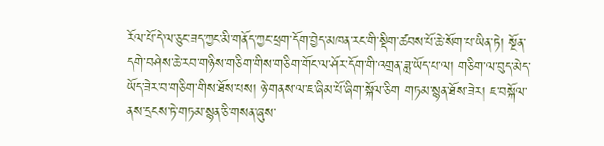རོལ་པོ་དེ་ལ་ཅུང་ཟད་ཀྱང་མི་གནོད་ཀྱང་ཕྲག་དོག་བྱེད་མཁན་རང་གི་སྡིག་ཚབས་པོ་ཆེ་སོག་པ་ཡིན་ཏེ། སྔོན་དགེ་བཤེས་ཆེ་རབ་གཉིས་གཅིག་གིས་གཅིག་གོང་ལ་ཤོར་དོག་གི་འགྲན་ཟླ་ཡོད་པ་ལ། གཅིག་ལ་བུད་མེད་ཡོད་ཟེར་བ་གཅིག་གིས་ཐོས་པས། ཉེ་གནས་ལ་ཇ་ཞིམ་པོ་ཞིག་སྐོལ་ཅིག གཏམ་སྙན་ཐོས་ཟེར། ཇ་བསྐོལ་ནས་དྲངས་ཏེ་གཏམ་སྙན་ཅི་གསན་ཞུས་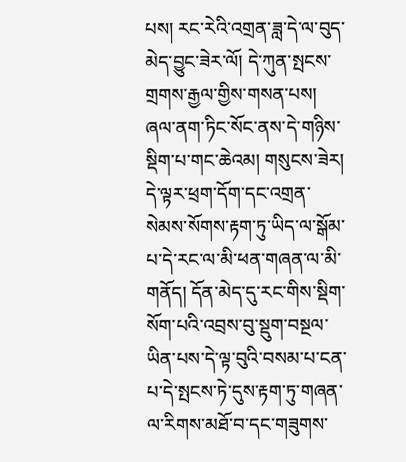པས། རང་རེའི་འགྲན་ཟླ་དེ་ལ་བུད་མེད་བྱུང་ཟེར་ལོ། དེ་ཀུན་སྤངས་གྲགས་རྒྱལ་གྱིས་གསན་པས། ཞལ་ནག་ཏིང་སོང་ནས་དེ་གཉིས་སྡིག་པ་གང་ཆེའམ། གསུངས་ཟེར། དེ་ལྟར་ཕྲག་དོག་དང་འགྲན་སེམས་སོགས་རྟག་ཏུ་ཡིད་ལ་སྒོམ་པ་དེ་རང་ལ་མི་ཕན་གཞན་ལ་མི་གནོད། དོན་མེད་དུ་རང་གིས་སྡིག་སོག་པའི་འབྲས་བུ་སྡུག་བསྔལ་ཡིན་པས་དེ་ལྟ་བུའི་བསམ་པ་ངན་པ་དེ་སྤངས་ཏེ་དུས་རྟག་ཏུ་གཞན་ལ་རིགས་མཐོ་བ་དང་གཟུགས་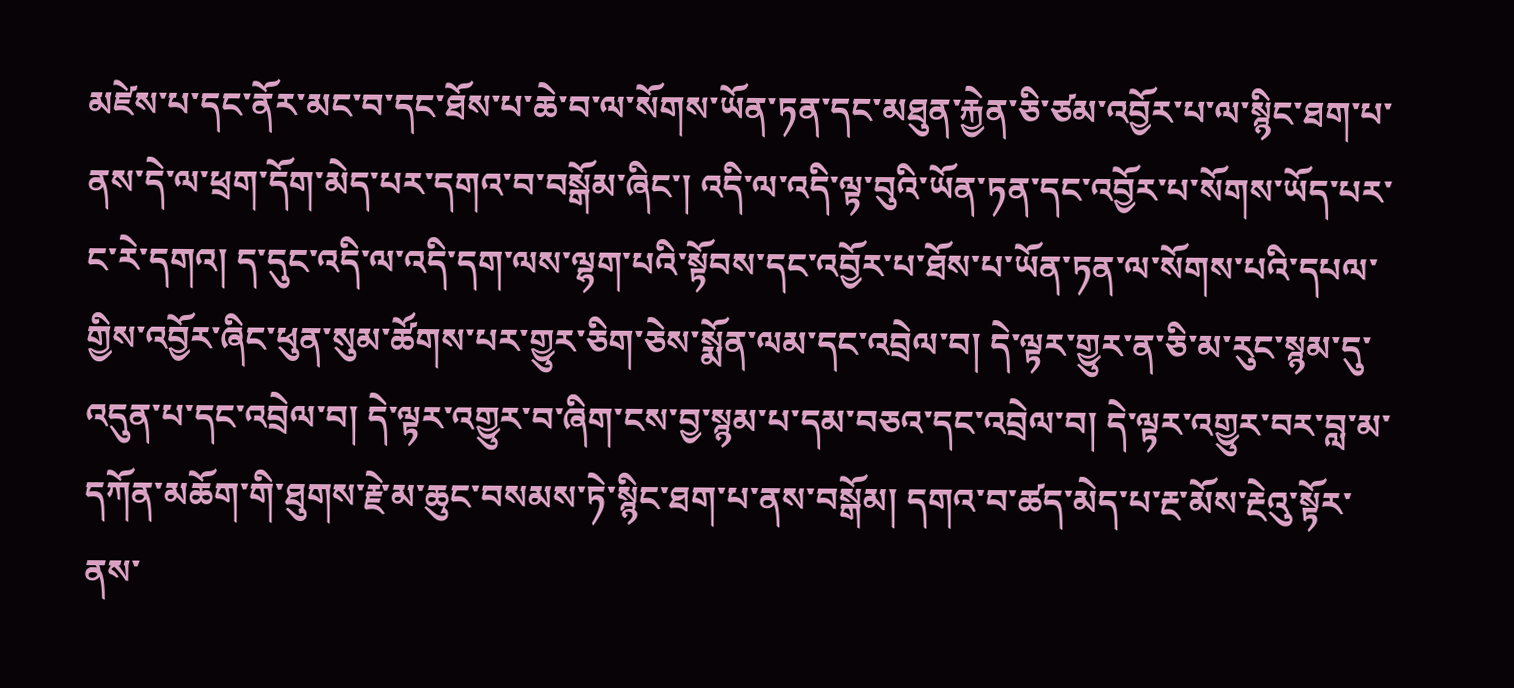མཛེས་པ་དང་ནོར་མང་བ་དང་ཐོས་པ་ཆེ་བ་ལ་སོགས་ཡོན་ཏན་དང་མཐུན་རྐྱེན་ཅི་ཙམ་འབྱོར་པ་ལ་སྙིང་ཐག་པ་ནས་དེ་ལ་ཕྲག་དོག་མེད་པར་དགའ་བ་བསྒོམ་ཞིང་། འདི་ལ་འདི་ལྟ་བུའི་ཡོན་ཏན་དང་འབྱོར་པ་སོགས་ཡོད་པར་ང་རེ་དགའ། ད་དུང་འདི་ལ་འདི་དག་ལས་ལྷག་པའི་སྟོབས་དང་འབྱོར་པ་ཐོས་པ་ཡོན་ཏན་ལ་སོགས་པའི་དཔལ་གྱིས་འབྱོར་ཞིང་ཕུན་སུམ་ཚོགས་པར་གྱུར་ཅིག་ཅེས་སྨོན་ལམ་དང་འབྲེལ་བ། དེ་ལྟར་གྱུར་ན་ཅི་མ་རུང་སྙམ་དུ་འདུན་པ་དང་འབྲེལ་བ། དེ་ལྟར་འགྱུར་བ་ཞིག་ངས་བྱ་སྙམ་པ་དམ་བཅའ་དང་འབྲེལ་བ། དེ་ལྟར་འགྱུར་བར་བླ་མ་དཀོན་མཆོག་གི་ཐུགས་རྗེ་མ་ཆུང་བསམས་ཏེ་སྙིང་ཐག་པ་ནས་བསྒོམ། དགའ་བ་ཚད་མེད་པ་རྔ་མོས་རྔེའུ་སྟོར་ནས་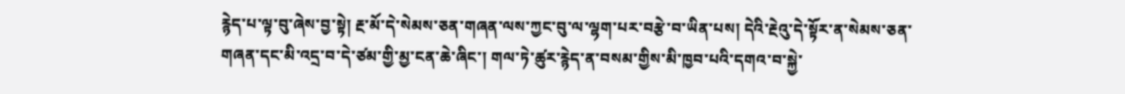རྙེད་པ་ལྟ་བུ་ཞེས་བྱ་སྟེ། རྔ་མོ་དེ་སེམས་ཅན་གཞན་ལས་ཀྱང་བུ་ལ་ལྷག་པར་བརྩེ་བ་ཡིན་པས། དེའི་རྔེའུ་དེ་སྟོར་ན་སེམས་ཅན་གཞན་དང་མི་འདྲ་བ་དེ་ཙམ་གྱི་མྱ་ངན་ཆེ་ཞིང་། གལ་ཏེ་ཚུར་རྙེད་ན་བསམ་གྱིས་མི་ཁྱབ་པའི་དགའ་བ་སྐྱེ་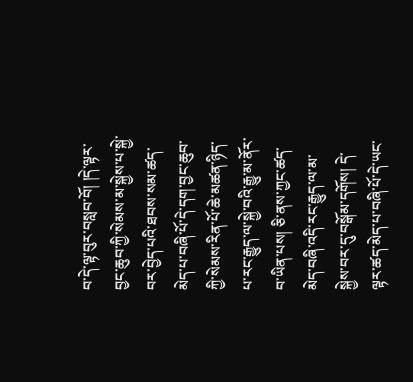བ་དེ་ལྟ་བུར་བསླབ་བོ། །དེ་ལྟར་བྱང་ཆུབ་ཀྱི་སེམས་མ་སྐྱེས་པ་སྐྱེ་བར་བྱེད་པའི་ཐབས་སམ་ཚད་མེད་པ་བཞི་པོ་དེ་དག་བྱང་ཆུབ་ཀྱི་སེམས་རིན་པོ་ཆེ་མཚན་ཉིད་པ་རང་རྒྱུད་ལ་སྐྱེ་བའི་རྒྱུ་མ་ནོར་བ་ཡིན་པས། ཅི་ནས་ཀྱང་ཚད་མེད་བཞི་འདི་རང་རྒྱུད་ལ་མ་སྐྱེས་བར་དུ་བསྒོམ་དགོས། དེ་ལྟར་ཚད་མེད་པ་བཞི་པོ་དེ་ཡང་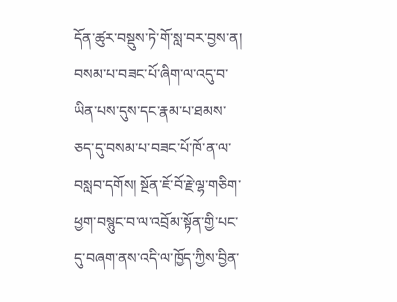དོན་ཚུར་བསྡུས་ཏེ་གོ་སླ་བར་བྱས་ན། བསམ་པ་བཟང་པོ་ཞིག་ལ་འདུ་བ་ཡིན་པས་དུས་དང་རྣམ་པ་ཐམས་ཅད་དུ་བསམ་པ་བཟང་པོ་ཁོ་ན་ལ་བསླབ་དགོས། སྔོན་ཇོ་བོ་རྗེ་ལྷ་གཅིག་ཕྱག་བསྙུང་བ་ལ་འབྲོམ་སྟོན་གྱི་པང་དུ་བཞག་ནས་འདི་ལ་ཁྱོད་ཀྱིས་བྱིན་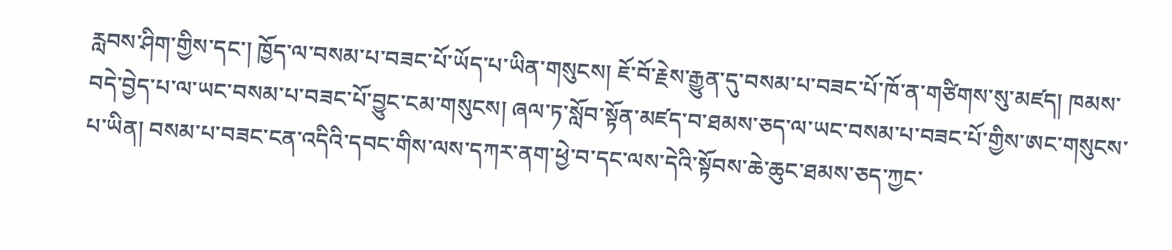རླབས་ཤིག་གྱིས་དང་། ཁྱོད་ལ་བསམ་པ་བཟང་པོ་ཡོད་པ་ཡིན་གསུངས། ཇོ་བོ་རྗེས་རྒྱུན་དུ་བསམ་པ་བཟང་པོ་ཁོ་ན་གཙིགས་སུ་མཛད། ཁམས་བདེ་བྱེད་པ་ལ་ཡང་བསམ་པ་བཟང་པོ་བྱུང་ངམ་གསུངས། ཞལ་ཏ་སློབ་སྟོན་མཛད་བ་ཐམས་ཅད་ལ་ཡང་བསམ་པ་བཟང་པོ་གྱིས་ཨང་གསུངས་པ་ཡིན། བསམ་པ་བཟང་ངན་འདིའི་དབང་གིས་ལས་དཀར་ནག་ཕྱེ་བ་དང་ལས་དེའི་སྟོབས་ཆེ་ཆུང་ཐམས་ཅད་ཀྱང་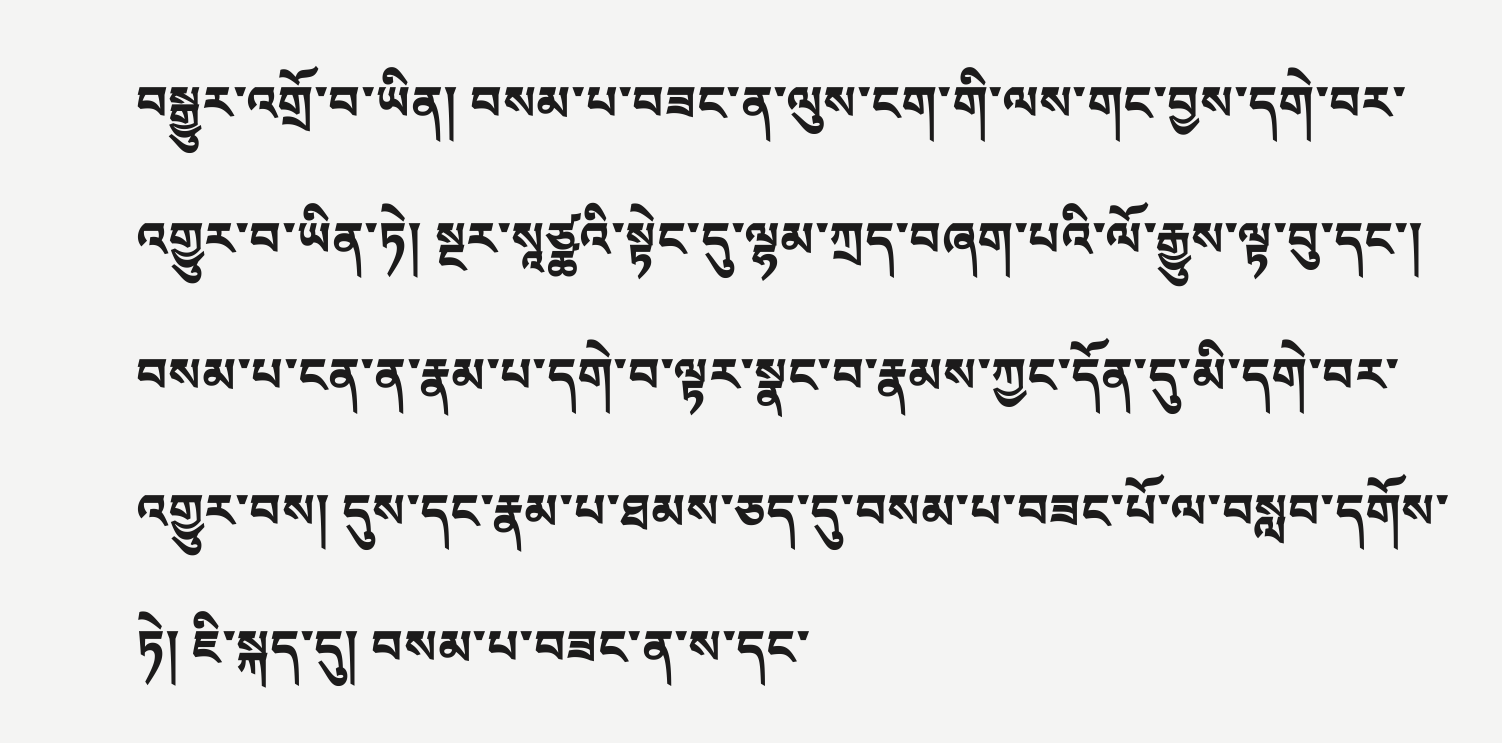བསྒྱུར་འགྲོ་བ་ཡིན། བསམ་པ་བཟང་ན་ལུས་ངག་གི་ལས་གང་བྱས་དགེ་བར་འགྱུར་བ་ཡིན་ཏེ། སྔར་སཱཙྪའི་སྟེང་དུ་ལྷམ་ཀྲད་བཞག་པའི་ལོ་རྒྱུས་ལྟ་བུ་དང་། བསམ་པ་ངན་ན་རྣམ་པ་དགེ་བ་ལྟར་སྣང་བ་རྣམས་ཀྱང་དོན་དུ་མི་དགེ་བར་འགྱུར་བས། དུས་དང་རྣམ་པ་ཐམས་ཅད་དུ་བསམ་པ་བཟང་པོ་ལ་བསླབ་དགོས་ཏེ། ཇི་སྐད་དུ། བསམ་པ་བཟང་ན་ས་དང་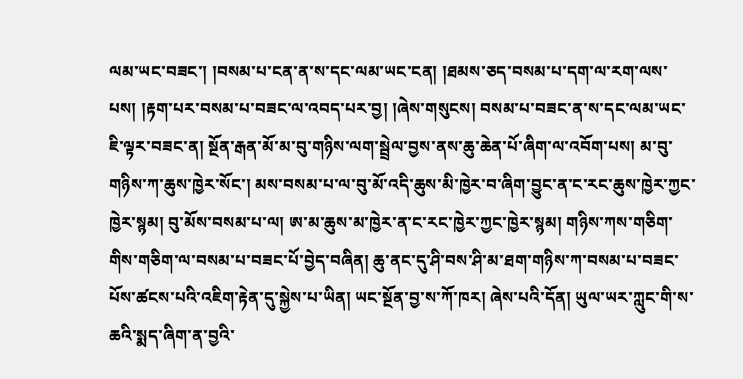ལམ་ཡང་བཟང་། །བསམ་པ་ངན་ན་ས་དང་ལམ་ཡང་ངན། །ཐམས་ཅད་བསམ་པ་དག་ལ་རག་ལས་པས། །རྟག་པར་བསམ་པ་བཟང་ལ་འབད་པར་བྱ། །ཞེས་གསུངས། བསམ་པ་བཟང་ན་ས་དང་ལམ་ཡང་ཇི་ལྟར་བཟང་ན། སྔོན་རྒན་མོ་མ་བུ་གཉིས་ལག་སྦྲེལ་བྱས་ནས་ཆུ་ཆེན་པོ་ཞིག་ལ་འབོག་པས། མ་བུ་གཉིས་ཀ་ཆུས་ཁྱེར་སོང་། མས་བསམ་པ་ལ་བུ་མོ་འདི་ཆུས་མི་ཁྱེར་བ་ཞིག་བྱུང་ན་ང་རང་ཆུས་ཁྱེར་ཀྱང་ཁྱེར་སྙམ། བུ་མོས་བསམ་པ་ལ། ཨ་མ་ཆུས་མ་ཁྱེར་ན་ང་རང་ཁྱེར་ཀྱང་ཁྱེར་སྙམ། གཉིས་ཀས་གཅིག་གིས་གཅིག་ལ་བསམ་པ་བཟང་པོ་བྱེད་བཞིན། ཆུ་ནང་དུ་ཤི་བས་ཤི་མ་ཐག་གཉིས་ཀ་བསམ་པ་བཟང་པོས་ཚངས་པའི་འཇིག་རྟེན་དུ་སྐྱེས་པ་ཡིན། ཡང་སྔོན་བྱ་ས་ཀོ་ཁར། ཞེས་པའི་དོན། ཡུལ་ཡར་ཀླུང་གི་ས་ཆའི་སྨད་ཞིག་ན་བྱའི་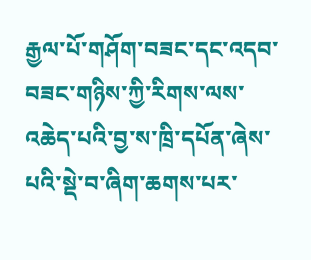རྒྱལ་པོ་གཤོག་བཟང་དང་འདབ་བཟང་གཉིས་ཀྱི་རིགས་ལས་འཆེད་པའི་བྱ་ས་ཁྲི་དཔོན་ཞེས་པའི་སྡེ་བ་ཞིག་ཆགས་པར་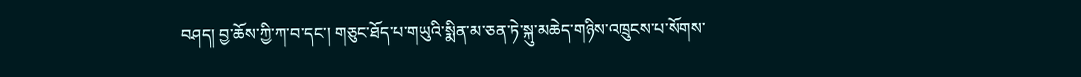བཤད། བྱ་ཆོས་ཀྱི་ཀ་བ་དང་། གཅུང་ཐོད་པ་གཡུའི་སྨིན་མ་ཅན་ཏེ་སྐུ་མཆེད་གཉིས་འཁྲུངས་པ་སོགས་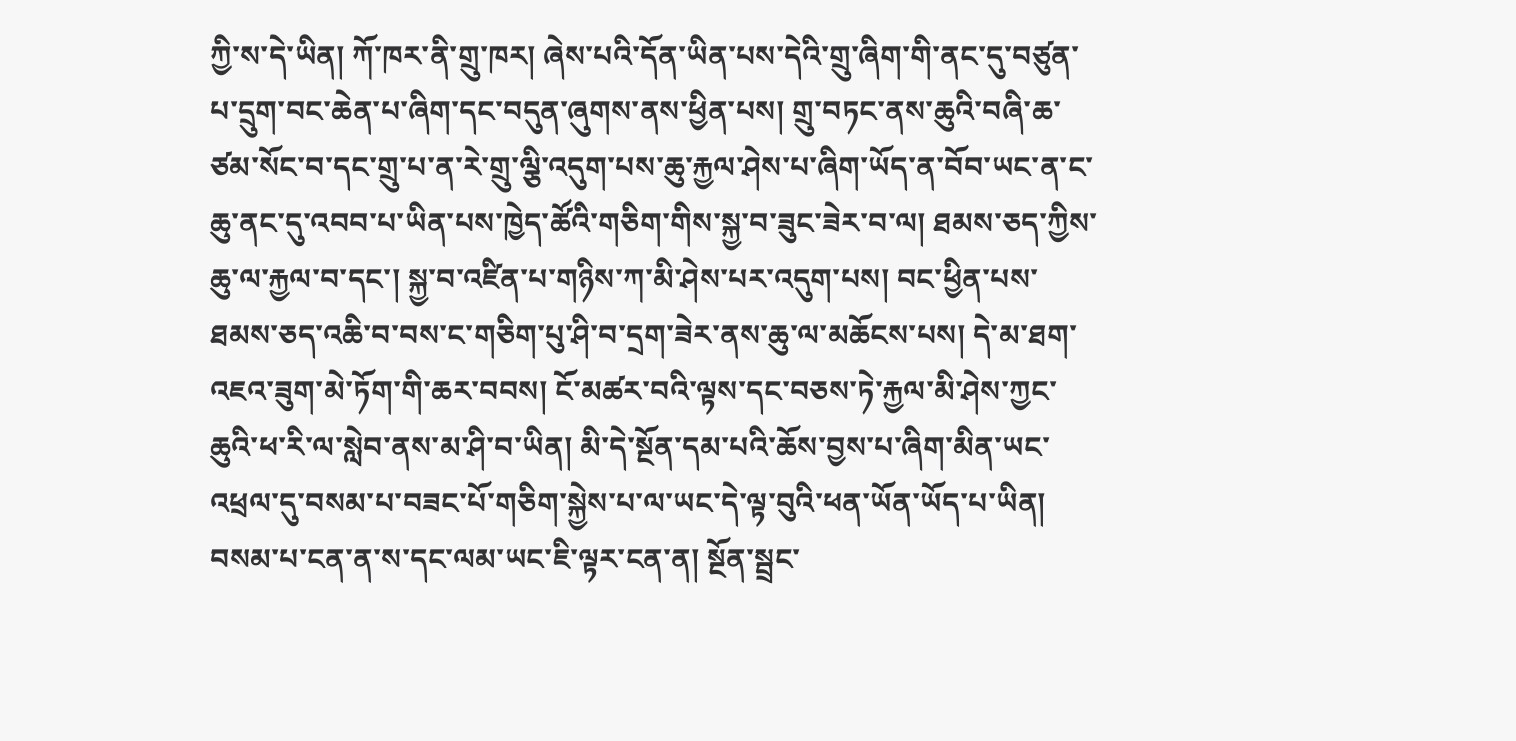ཀྱི་ས་དེ་ཡིན། ཀོ་ཁར་ནི་གྲུ་ཁར། ཞེས་པའི་དོན་ཡིན་པས་དེའི་གྲུ་ཞིག་གི་ནང་དུ་བཙུན་པ་དྲུག་བང་ཆེན་པ་ཞིག་དང་བདུན་ཞུགས་ནས་ཕྱིན་པས། གྲུ་བཏང་ནས་ཆུའི་བཞི་ཆ་ཙམ་སོང་བ་དང་གྲུ་པ་ན་རེ་གྲུ་ལྕི་འདུག་པས་ཆུ་རྐྱལ་ཤེས་པ་ཞིག་ཡོད་ན་བོབ་ཡང་ན་ང་ཆུ་ནང་དུ་འབབ་པ་ཡིན་པས་ཁྱེད་ཚོའི་གཅིག་གིས་སྐྱ་བ་ཟུང་ཟེར་བ་ལ། ཐམས་ཅད་ཀྱིས་ཆུ་ལ་རྐྱལ་བ་དང་། སྐྱ་བ་འཛིན་པ་གཉིས་ཀ་མི་ཤེས་པར་འདུག་པས། བང་ཕྱིན་པས་ཐམས་ཅད་འཆི་བ་བས་ང་གཅིག་པུ་ཤི་བ་དྲག་ཟེར་ནས་ཆུ་ལ་མཆོངས་པས། དེ་མ་ཐག་འཇའ་ཟུག་མེ་ཏོག་གི་ཆར་བབས། ངོ་མཚར་བའི་ལྟས་དང་བཅས་ཏེ་རྐྱལ་མི་ཤེས་ཀྱང་ཆུའི་ཕ་རི་ལ་སླེབ་ནས་མ་ཤི་བ་ཡིན། མི་དེ་སྔོན་དམ་པའི་ཆོས་བྱས་པ་ཞིག་མིན་ཡང་འཕྲལ་དུ་བསམ་པ་བཟང་པོ་གཅིག་སྐྱེས་པ་ལ་ཡང་དེ་ལྟ་བུའི་ཕན་ཡོན་ཡོད་པ་ཡིན། བསམ་པ་ངན་ན་ས་དང་ལམ་ཡང་ཇི་ལྟར་ངན་ན། སྔོན་སྦྲང་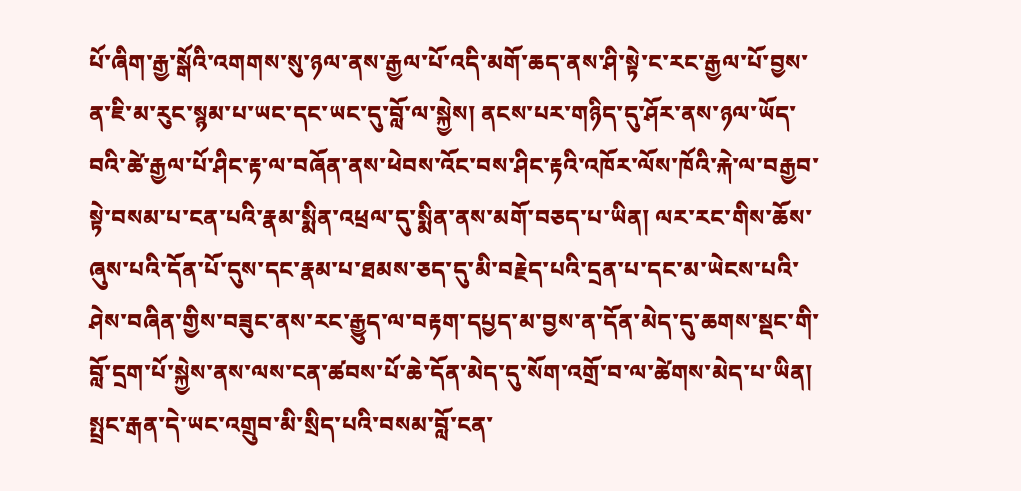པོ་ཞིག་རྒྱ་སྒོའི་འགགས་སུ་ཉལ་ནས་རྒྱལ་པོ་འདི་མགོ་ཆད་ནས་ཤི་སྟེ་ང་རང་རྒྱལ་པོ་བྱས་ན་ཇི་མ་རུང་སྙམ་པ་ཡང་དང་ཡང་དུ་བློ་ལ་སྐྱེས། ནངས་པར་གཉིད་དུ་ཤོར་ནས་ཉལ་ཡོད་བའི་ཚེ་རྒྱལ་པོ་ཤིང་རྟ་ལ་བཞོན་ནས་ཕེབས་འོང་བས་ཤིང་རྟའི་འཁོར་ལོས་ཁོའི་རྐེ་ལ་བརྒྱབ་སྟེ་བསམ་པ་ངན་པའི་རྣམ་སྨིན་འཕྲལ་དུ་སྨིན་ནས་མགོ་བཅད་པ་ཡིན། ལར་རང་གིས་ཆོས་ཞུས་པའི་དོན་པོ་དུས་དང་རྣམ་པ་ཐམས་ཅད་དུ་མི་བརྗེད་པའི་དྲན་པ་དང་མ་ཡེངས་པའི་ཤེས་བཞིན་གྱིས་བཟུང་ནས་རང་རྒྱུད་ལ་བརྟག་དཔྱད་མ་བྱས་ན་དོན་མེད་དུ་ཆགས་སྡང་གི་བློ་དྲག་པོ་སྐྱེས་ནས་ལས་ངན་ཚབས་པོ་ཆེ་དོན་མེད་དུ་སོག་འགྲོ་བ་ལ་ཚེགས་མེད་པ་ཡིན། སྤྲང་རྒན་དེ་ཡང་འགྲུབ་མི་སྲིད་པའི་བསམ་བློ་ངན་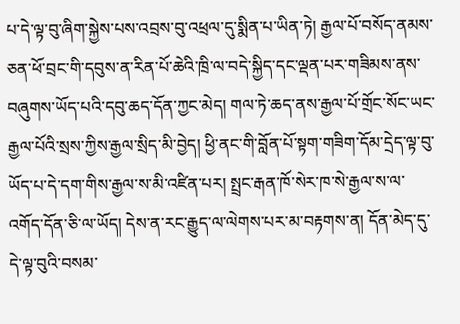པ་དེ་ལྟ་བུ་ཞིག་སྐྱེས་པས་འབྲས་བུ་འཕྲལ་དུ་སྨིན་པ་ཡིན་ཏེ། རྒྱལ་པོ་བསོད་ནམས་ཅན་ཕོ་བྲང་གི་དབུས་ན་རིན་པོ་ཆེའི་ཁྲི་ལ་བདེ་སྐྱིད་དང་ལྡན་པར་གཟིམས་ནས་བཞུགས་ཡོད་པའི་དབུ་ཆད་དོན་ཀྱང་མེད། གལ་ཏེ་ཆད་ནས་རྒྱལ་པོ་གྲོང་སོང་ཡང་རྒྱལ་པོའི་སྲས་ཀྱིས་རྒྱལ་སྲིད་མི་བྱེད། ཕྱི་ནང་གི་བློན་པོ་སྟག་གཟིག་དོམ་དྲེད་ལྟ་བུ་ཡོད་པ་དེ་དག་གིས་རྒྱལ་ས་མི་འཛིན་པར། སྤྲང་རྒན་ཁོ་སེར་ཁ་སེ་རྒྱལ་ས་ལ་འགོད་དོན་ཅི་ལ་ཡོད། དེས་ན་རང་རྒྱུད་ལ་ལེགས་པར་མ་བརྟགས་ན། དོན་མེད་དུ་དེ་ལྟ་བུའི་བསམ་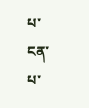པ་ངན་པ་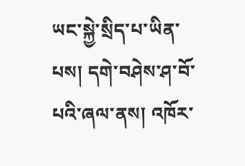ཡང་སྐྱེ་སྲིད་པ་ཡིན་པས། དགེ་བཤེས་ཤ་བོ་པའི་ཞལ་ནས། འཁོར་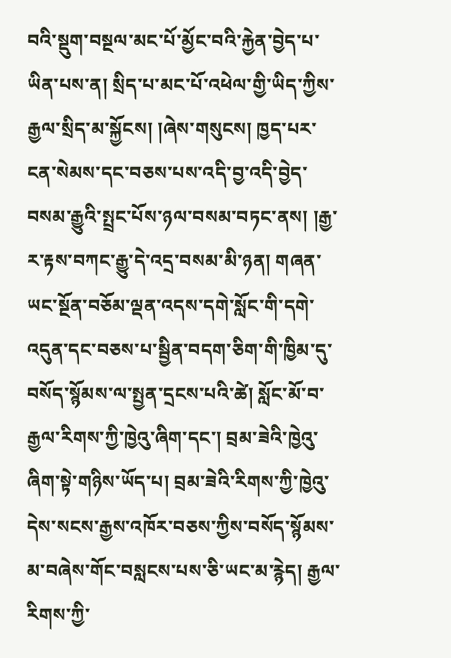བའི་སྡུག་བསྔལ་མང་པོ་མྱོང་བའི་རྐྱེན་བྱེད་པ་ཡིན་པས་ན། སྲིད་པ་མང་པོ་འཕེལ་གྱི་ཡིད་ཀྱིས་རྒྱལ་སྲིད་མ་སྐྱོངས། །ཞེས་གསུངས། ཁྱད་པར་ངན་སེམས་དང་བཅས་པས་འདི་བྱ་འདི་བྱེད་བསམ་རྒྱུའི་སྤྲང་པོས་ཉལ་བསམ་བཏང་ནས། །རྒྱ་ར་རྟས་བཀང་རྒྱུ་དེ་འདྲ་བསམ་མི་ཉན། གཞན་ཡང་སྔོན་བཅོམ་ལྡན་འདས་དགེ་སློང་གི་དགེ་འདུན་དང་བཅས་པ་སྦྱིན་བདག་ཅིག་གི་ཁྱིམ་དུ་བསོད་སྙོམས་ལ་སྤྱན་དྲངས་པའི་ཚེ། སློང་མོ་བ་རྒྱལ་རིགས་ཀྱི་ཁྱེའུ་ཞིག་དང་། བྲམ་ཟེའི་ཁྱེའུ་ཞིག་སྟེ་གཉིས་ཡོད་པ། བྲམ་ཟེའི་རིགས་ཀྱི་ཁྱེའུ་དེས་སངས་རྒྱས་འཁོར་བཅས་ཀྱིས་བསོད་སྙོམས་མ་བཞེས་གོང་བསླངས་པས་ཅི་ཡང་མ་རྙེད། རྒྱལ་རིགས་ཀྱི་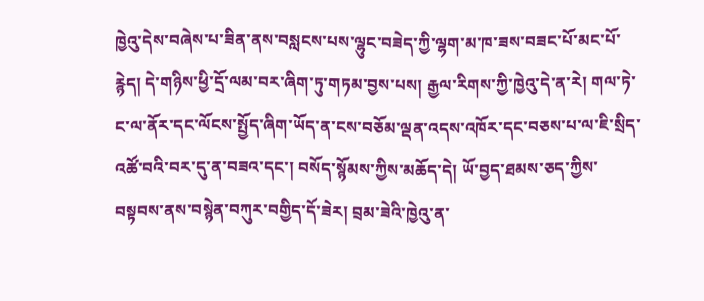ཁྱེའུ་དེས་བཞེས་པ་ཟིན་ནས་བསླངས་པས་ལྷུང་བཟེད་ཀྱི་ལྷག་མ་ཁ་ཟས་བཟང་པོ་མང་པོ་རྙེད། དེ་གཉིས་ཕྱི་དྲོ་ལམ་བར་ཞིག་ཏུ་གཏམ་བྱས་པས། རྒྱལ་རིགས་ཀྱི་ཁྱེའུ་དེ་ན་རེ། གལ་ཏེ་ང་ལ་ནོར་དང་ལོངས་སྤྱོད་ཞིག་ཡོད་ན་ངས་བཅོམ་ལྡན་འདས་འཁོར་དང་བཅས་པ་ལ་ཇི་སྲིད་འཚོ་བའི་བར་དུ་ན་བཟའ་དང་། བསོད་སྙོམས་ཀྱིས་མཆོད་དེ། ཡོ་བྱད་ཐམས་ཅད་ཀྱིས་བསྟབས་ནས་བསྙེན་བཀུར་བགྱིད་དོ་ཟེར། བྲམ་ཟེའི་ཁྱེའུ་ན་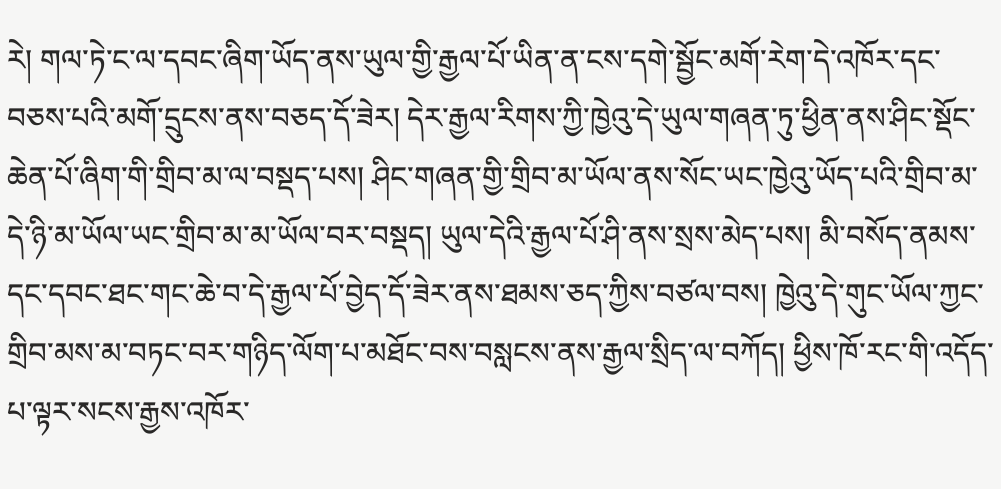རེ། གལ་ཏེ་ང་ལ་དབང་ཞིག་ཡོད་ནས་ཡུལ་གྱི་རྒྱལ་པོ་ཡིན་ན་ངས་དགེ་སྦྱོང་མགོ་རེག་དེ་འཁོར་དང་བཅས་པའི་མགོ་དྲུངས་ནས་བཅད་དོ་ཟེར། དེར་རྒྱལ་རིགས་ཀྱི་ཁྱེའུ་དེ་ཡུལ་གཞན་ཏུ་ཕྱིན་ནས་ཤིང་སྡོང་ཆེན་པོ་ཞིག་གི་གྲིབ་མ་ལ་བསྡད་པས། ཤིང་གཞན་གྱི་གྲིབ་མ་ཡོལ་ནས་སོང་ཡང་ཁྱེའུ་ཡོད་པའི་གྲིབ་མ་དེ་ཉི་མ་ཡོལ་ཡང་གྲིབ་མ་མ་ཡོལ་བར་བསྡད། ཡུལ་དེའི་རྒྱལ་པོ་ཤི་ནས་སྲས་མེད་པས། མི་བསོད་ནམས་དང་དབང་ཐང་གང་ཆེ་བ་དེ་རྒྱལ་པོ་བྱེད་དོ་ཟེར་ནས་ཐམས་ཅད་ཀྱིས་བཙལ་བས། ཁྱེའུ་དེ་གུང་ཡོལ་ཀྱང་གྲིབ་མས་མ་བཏང་བར་གཉིད་ལོག་པ་མཐོང་བས་བསླངས་ནས་རྒྱལ་སྲིད་ལ་བཀོད། ཕྱིས་ཁོ་རང་གི་འདོད་པ་ལྟར་སངས་རྒྱས་འཁོར་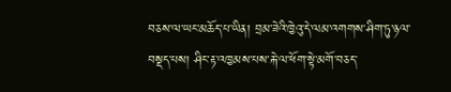བཅས་ལ་ཡང་མཆོད་པ་ཡིན། བྲམ་ཟེའི་ཁྱེའུ་དེ་ལམ་འགགས་ཤིག་ཏུ་ཉལ་བསྡད་པས། ཤིང་རྟ་འཁྱམས་པས་རྐེ་ལ་ཕོག་སྟེ་མགོ་བཅད་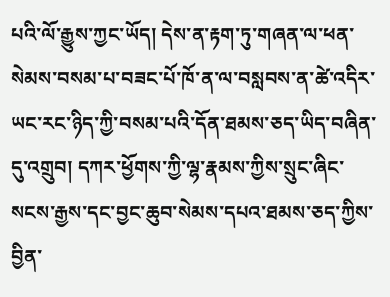པའི་ལོ་རྒྱུས་ཀྱང་ཡོད། དེས་ན་རྟག་ཏུ་གཞན་ལ་ཕན་སེམས་བསམ་པ་བཟང་པོ་ཁོ་ན་ལ་བསླབས་ན་ཚེ་འདིར་ཡང་རང་ཉིད་ཀྱི་བསམ་པའི་དོན་ཐམས་ཅད་ཡིད་བཞིན་དུ་འགྲུབ། དཀར་ཕྱོགས་ཀྱི་ལྷ་རྣམས་ཀྱིས་སྲུང་ཞིང་སངས་རྒྱས་དང་བྱང་ཆུབ་སེམས་དཔའ་ཐམས་ཅད་ཀྱིས་བྱིན་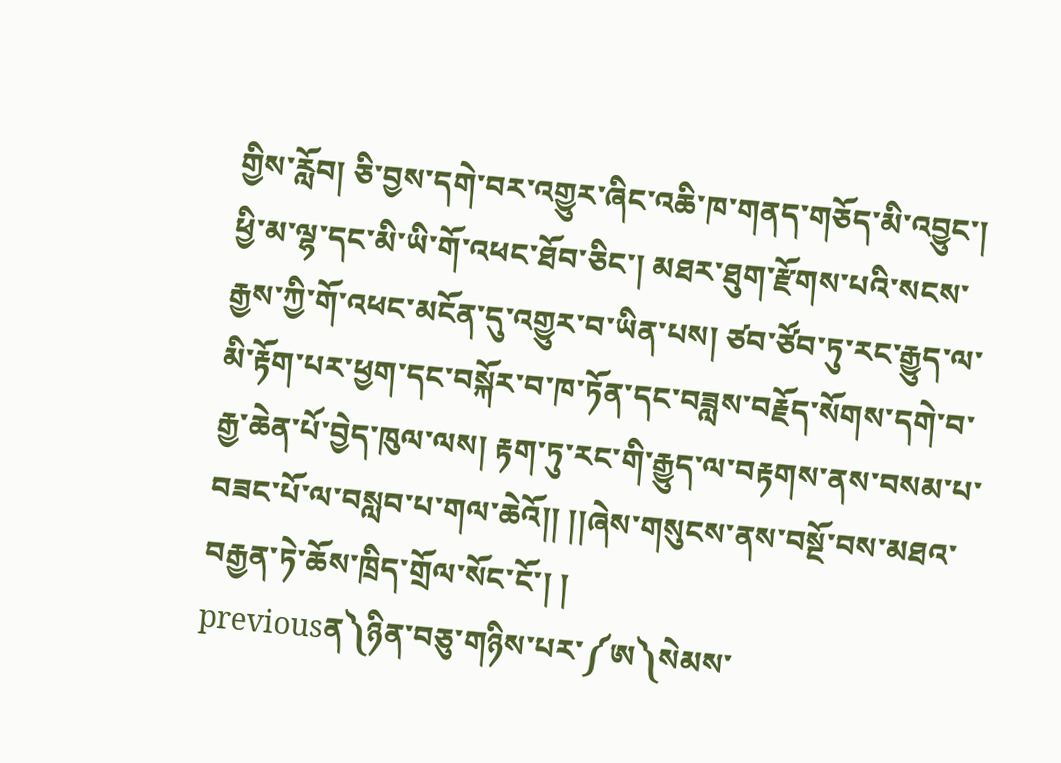གྱིས་རློབ། ཅི་བྱས་དགེ་བར་འགྱུར་ཞིང་འཆི་ཁ་གནད་གཅོད་མི་འབྱུང་། ཕྱི་མ་ལྷ་དང་མི་ཡི་གོ་འཕང་ཐོབ་ཅིང་། མཐར་ཐུག་རྫོགས་པའི་སངས་རྒྱས་ཀྱི་གོ་འཕང་མངོན་དུ་འགྱུར་བ་ཡིན་པས། ཙབ་ཙོབ་ཏུ་རང་རྒྱུད་ལ་མི་རྟོག་པར་ཕྱག་དང་བསྐོར་བ་ཁ་ཏོན་དང་བཟླས་བརྗོད་སོགས་དགེ་བ་རྒྱ་ཆེན་པོ་བྱེད་ཁུལ་ལས། རྟག་ཏུ་རང་གི་རྒྱུད་ལ་བརྟགས་ནས་བསམ་པ་བཟང་པོ་ལ་བསླབ་པ་གལ་ཆེའོ།། །།ཞེས་གསུངས་ནས་བསྔོ་བས་མཐའ་བརྒྱན་ཏེ་ཆོས་ཁྲིད་གྲོལ་སོང་ངོ་། །
previousན༽ཉིན་བཅུ་གཉིས་པར་༼ཨ༽སེམས་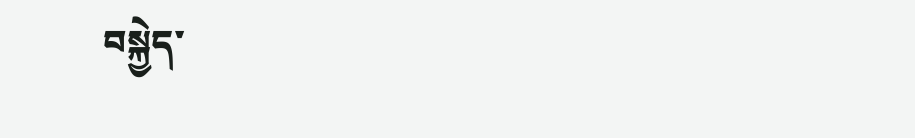བསྐྱེད་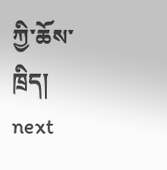ཀྱི་ཆོས་ཁྲིད། next